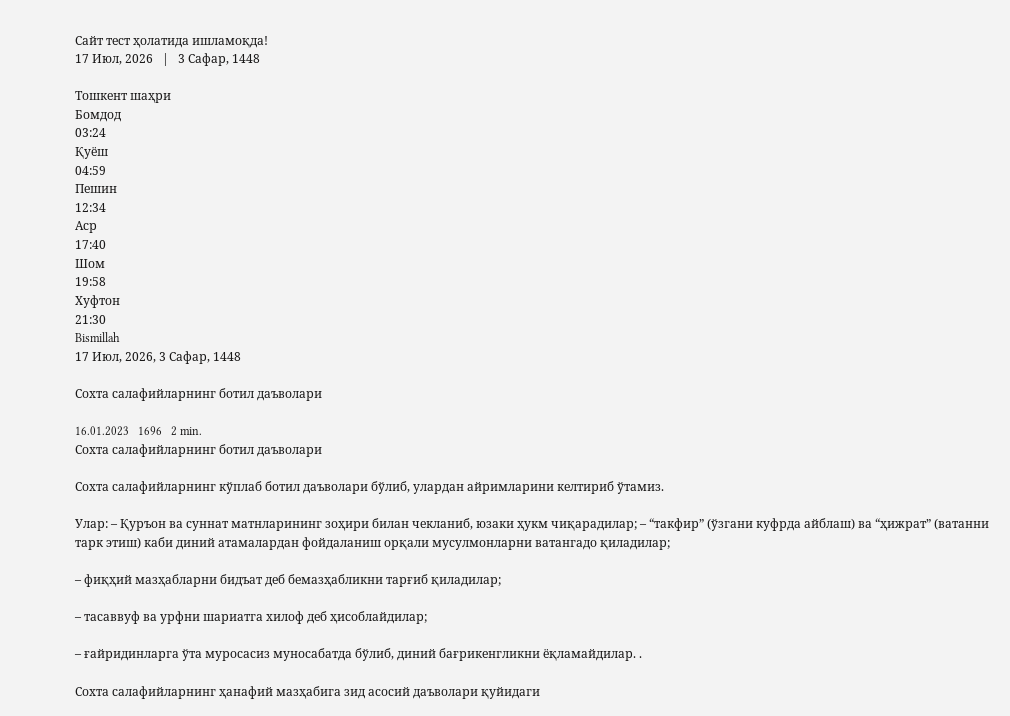Сайт тест ҳолатида ишламоқда!
17 Июл, 2026   |   3 Сафар, 1448

Тошкент шаҳри
Бомдод
03:24
Қуёш
04:59
Пешин
12:34
Аср
17:40
Шом
19:58
Хуфтон
21:30
Bismillah
17 Июл, 2026, 3 Сафар, 1448

Сохта салафийларнинг ботил даъволари

16.01.2023   1696   2 min.
Сохта салафийларнинг ботил даъволари

Сохта салафийларнинг кўплаб ботил даъволари бўлиб, улардан айримларини келтириб ўтамиз.

Улар: – Қуръон ва суннат матнларининг зоҳири билан чекланиб, юзаки ҳукм чиқарадилар; – “такфир” (ўзгани куфрда айблаш) ва “ҳижрат” (ватанни тарк этиш) каби диний атамалардан фойдаланиш орқали мусулмонларни ватангадо қиладилар;

– фиқҳий мазҳабларни бидъат деб бемазҳабликни тарғиб қиладилар;

– тасаввуф ва урфни шариатга хилоф деб ҳисоблайдилар;

– ғайридинларга ўта муросасиз муносабатда бўлиб, диний бағрикенгликни ёқламайдилар. .

Сохта салафийларнинг ҳанафий мазҳабига зид асосий даъволари қуйидаги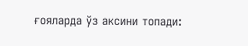ғояларда ўз аксини топади: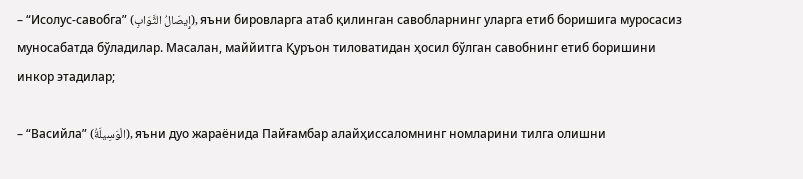– “Исолус-савобга” (إِيصَالُ الثَّوَابِ), яъни бировларга атаб қилинган савобларнинг уларга етиб боришига муросасиз муносабатда бўладилар. Масалан, маййитга Қуръон тиловатидан ҳосил бўлган савобнинг етиб боришини инкор этадилар;

– “Васийла” (الْوَسِيلَةُ), яъни дуо жараёнида Пайғамбар алайҳиссаломнинг номларини тилга олишни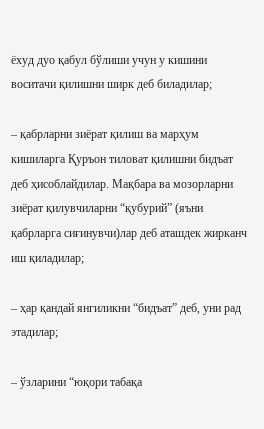ёхуд дуо қабул бўлиши учун у кишини воситачи қилишни ширк деб биладилар;

– қабрларни зиёрат қилиш ва марҳум кишиларга Қуръон тиловат қилишни бидъат деб ҳисоблайдилар. Мақбара ва мозорларни зиёрат қилувчиларни “қубурий” (яъни қабрларга сиғинувчи)лар деб аташдек жирканч иш қиладилар;

– ҳар қандай янгиликни “бидъат” деб, уни рад этадилар;

– ўзларини “юқори табақа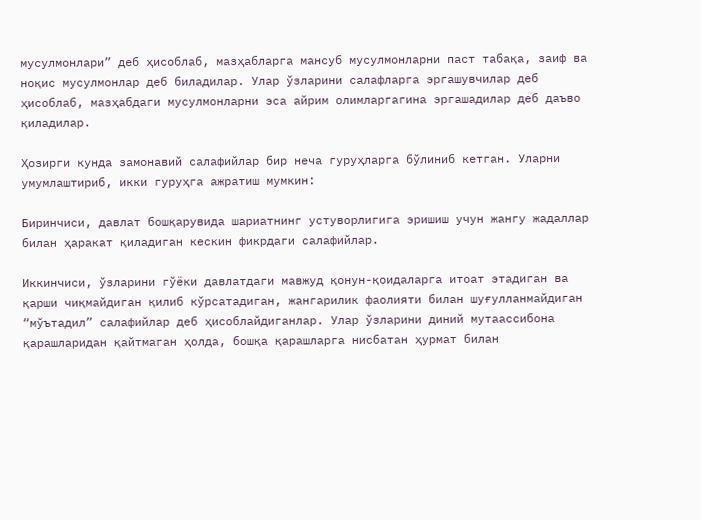мусулмонлари” деб ҳисоблаб, мазҳабларга мансуб мусулмонларни паст табақа, заиф ва ноқис мусулмонлар деб биладилар. Улар ўзларини салафларга эргашувчилар деб ҳисоблаб, мазҳабдаги мусулмонларни эса айрим олимларгагина эргашадилар деб даъво қиладилар.

Ҳозирги кунда замонавий салафийлар бир неча гуруҳларга бўлиниб кетган. Уларни умумлаштириб, икки гуруҳга ажратиш мумкин:

Биринчиси, давлат бошқарувида шариатнинг устуворлигига эришиш учун жангу жадаллар билан ҳаракат қиладиган кескин фикрдаги салафийлар.

Иккинчиси, ўзларини гўёки давлатдаги мавжуд қонун-қоидаларга итоат этадиган ва қарши чиқмайдиган қилиб кўрсатадиган, жангарилик фаолияти билан шуғулланмайдиган “мўътадил” салафийлар деб ҳисоблайдиганлар. Улар ўзларини диний мутаассибона қарашларидан қайтмаган ҳолда, бошқа қарашларга нисбатан ҳурмат билан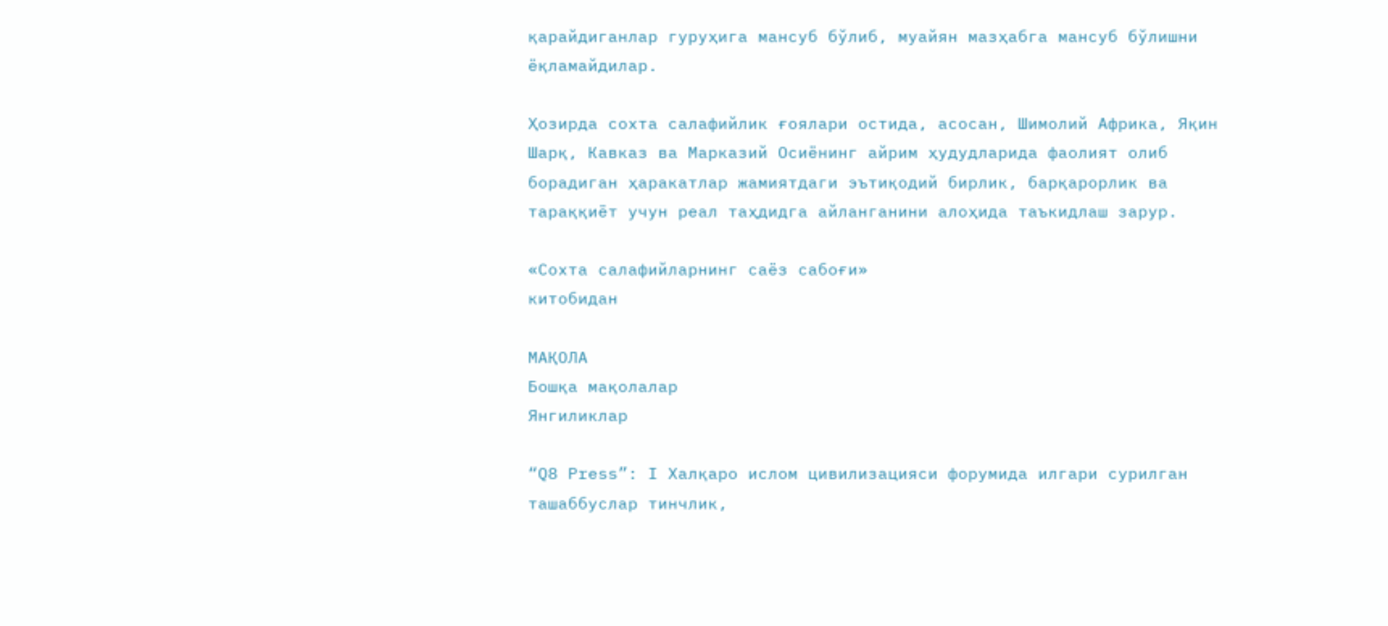қарайдиганлар гуруҳига мансуб бўлиб, муайян мазҳабга мансуб бўлишни ёқламайдилар.

Ҳозирда сохта салафийлик ғоялари остида, асосан, Шимолий Африка, Яқин Шарқ, Кавказ ва Марказий Осиёнинг айрим ҳудудларида фаолият олиб борадиган ҳаракатлар жамиятдаги эътиқодий бирлик, барқарорлик ва тараққиёт учун реал таҳдидга айланганини алоҳида таъкидлаш зарур.

«Сохта салафийларнинг саёз сабоғи»
китобидан

МАҚОЛА
Бошқа мақолалар
Янгиликлар

“Q8 Press”: I Халқаро ислом цивилизацияси форумида илгари сурилган ташаббуслар тинчлик,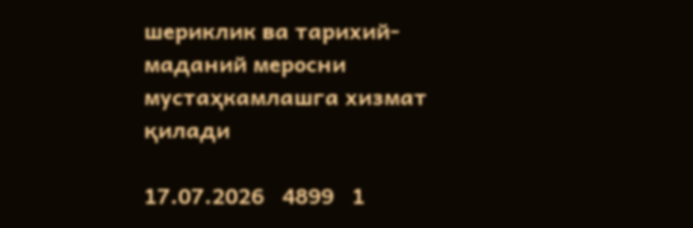шериклик ва тарихий-маданий меросни мустаҳкамлашга хизмат қилади

17.07.2026   4899   1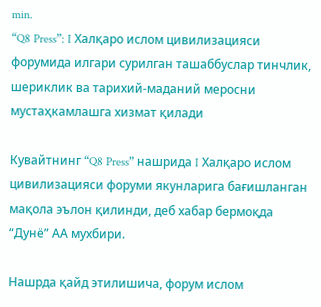min.
“Q8 Press”: I Халқаро ислом цивилизацияси форумида илгари сурилган ташаббуслар тинчлик, шериклик ва тарихий-маданий меросни мустаҳкамлашга хизмат қилади

Кувайтнинг “Q8 Press” нашрида I Халқаро ислом цивилизацияси форуми якунларига бағишланган мақола эълон қилинди, деб хабар бермоқда “Дунё” АА мухбири.

Нашрда қайд этилишича, форум ислом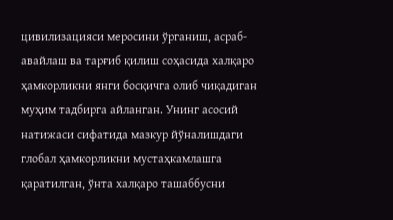цивилизацияси меросини ўрганиш, асраб-авайлаш ва тарғиб қилиш соҳасида халқаро ҳамкорликни янги босқичга олиб чиқадиган муҳим тадбирга айланган. Унинг асосий натижаси сифатида мазкур йўналишдаги глобал ҳамкорликни мустаҳкамлашга қаратилган, ўнта халқаро ташаббусни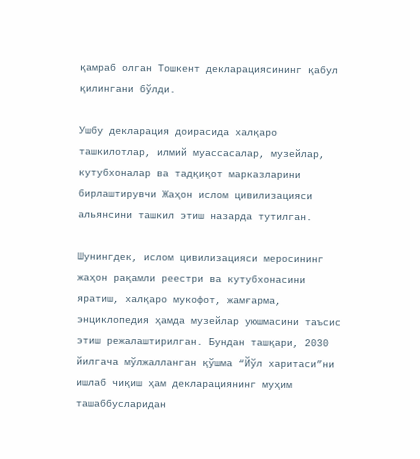қамраб олган Тошкент декларациясининг қабул қилингани бўлди.

Ушбу декларация доирасида халқаро ташкилотлар, илмий муассасалар, музейлар, кутубхоналар ва тадқиқот марказларини бирлаштирувчи Жаҳон ислом цивилизацияси альянсини ташкил этиш назарда тутилган.

Шунингдек, ислом цивилизацияси меросининг жаҳон рақамли реестри ва кутубхонасини яратиш, халқаро мукофот, жамғарма, энциклопедия ҳамда музейлар уюшмасини таъсис этиш режалаштирилган. Бундан ташқари, 2030 йилгача мўлжалланган қўшма “Йўл харитаси”ни ишлаб чиқиш ҳам декларациянинг муҳим ташаббусларидан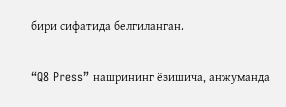бири сифатида белгиланган.

“Q8 Press” нашрининг ёзишича, анжуманда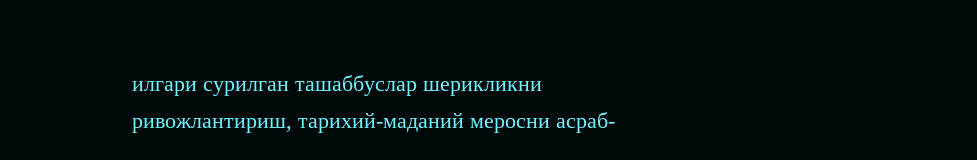илгари сурилган ташаббуслар шерикликни ривожлантириш, тарихий-маданий меросни асраб-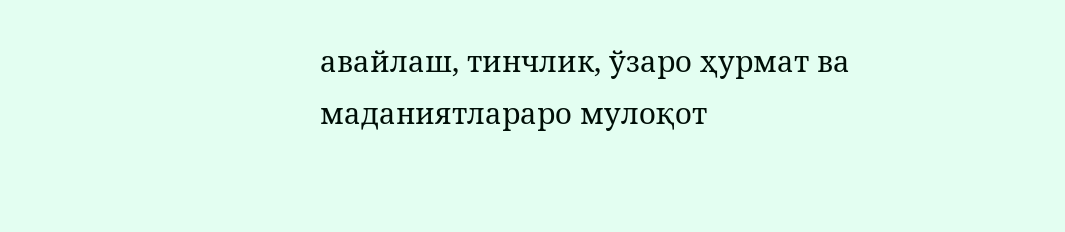авайлаш, тинчлик, ўзаро ҳурмат ва маданиятлараро мулоқот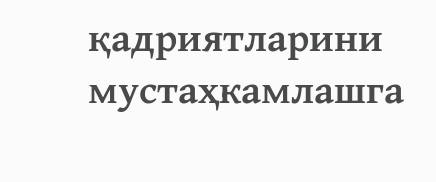қадриятларини мустаҳкамлашга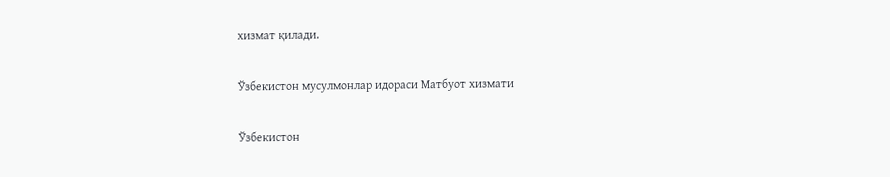хизмат қилади.

Ўзбекистон мусулмонлар идораси Матбуот хизмати

Ўзбекистон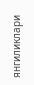янгиликлари